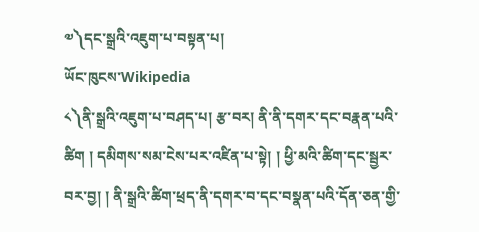༧༽དང་སྒྲའི་འཇུག་པ་བསྟན་པ།
ཡོང་ཁུངས་Wikipedia
༨༽ནི་སྒྲའི་འཇུག་པ་བཤད་པ། རྩ་བར། ནི་ནི་དགར་དང་བརྣན་པའི་ཚིག ། དམིགས་སམ་ངེས་པར་འཛིན་པ་སྟེ། ། ཕྱི་མའི་ཚིག་དང་སྦྱར་བར་བྱ། ། ནི་སྒྲའི་ཚིག་ཕྲད་ནི་དགར་བ་དང་བསྣན་པའི་དོན་ཅན་གྱི་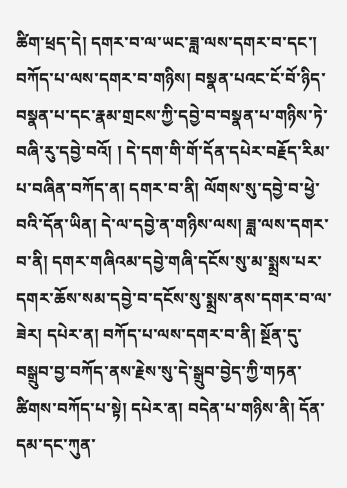ཚིག་ཕྲད་དེ། དགར་བ་ལ་ཡང་ཟླ་ལས་དགར་བ་དང་། བཀོད་པ་ལས་དགར་བ་གཉིས། བསྣན་པའང་ངོ་བོ་ཉིད་བསྣན་པ་དང་རྣམ་གྲངས་ཀྱི་དབྱེ་བ་བསྣན་པ་གཉིས་ཏེ་བཞི་རུ་དབྱེ་བའོ། ། དེ་དག་གི་གོ་དོན་དཔེར་བརྗོད་རིམ་པ་བཞིན་བཀོད་ན། དགར་བ་ནི། ལོགས་སུ་དབྱེ་བ་ཕྱེ་བའི་དོན་ཡིན། དེ་ལ་དབྱེ་ན་གཉིས་ལས། ཟླ་ལས་དགར་བ་ནི། དགར་གཞིའམ་དབྱེ་གཞི་དངོས་སུ་མ་སྨྲས་པར་དགར་ཆོས་སམ་དབྱེ་བ་དངོས་སུ་སྨྲས་ནས་དགར་བ་ལ་ཟེར། དཔེར་ན། བཀོད་པ་ལས་དགར་བ་ནི། སྔོན་དུ་བསྒྲུབ་བྱ་བཀོད་ནས་རྗེས་སུ་དེ་སྒྲུབ་བྱེད་ཀྱི་གཏན་ཚིགས་བཀོད་པ་སྟེ། དཔེར་ན། བདེན་པ་གཉིས་ནི། དོན་དམ་དང་ཀུན་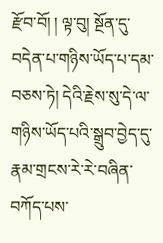རྫོབ་བོ། ། ལྟ་བུ། སྔོན་དུ་བདེན་པ་གཉིས་ཡོད་པ་དམ་བཅས་ཏེ། དེའི་རྗེས་སུ་དེ་ལ་གཉིས་ཡོད་པའི་སྒྲུབ་བྱེད་དུ་རྣམ་གྲངས་རེ་རེ་བཞིན་བཀོད་པས་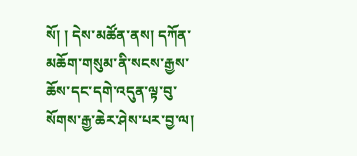སོ། ། དེས་མཚོན་ནས། དཀོན་མཆོག་གསུམ་ནི་སངས་རྒྱས་ཆོས་དང་དགེ་འདུན་ལྟ་བུ་སོགས་རྒྱ་ཆེར་ཤེས་པར་བྱ་ལ།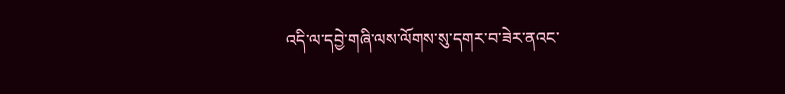འདི་ལ་དབྱེ་གཞི་ལས་ལོགས་སུ་དགར་བ་ཟེར་ནའང་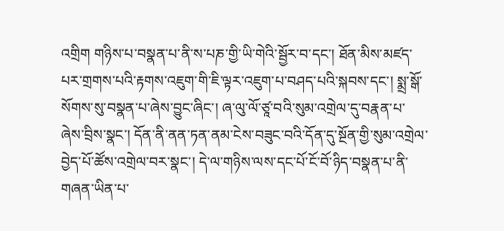འགྲིག གཉིས་པ་བསྣན་པ་ནི་ས་པཎ་གྱི་ཡི་གེའི་སྦྱོར་བ་དང་། ཐོན་མིས་མཛད་པར་གྲགས་པའི་རྟགས་འཇུག་གི་ཇི་ལྟར་འཇུག་པ་བཤད་པའི་སྐབས་དང་། སྨྲ་སྒོ་སོགས་སུ་བསྣན་པ་ཞེས་བྱུང་ཞིང་། ཞ་ལུ་ལོ་ཙཱ་བའི་སུམ་འགྲེལ་དུ་བརྣན་པ་ཞེས་བྲིས་སྣང་། དོན་ནི་ནན་ཏན་ནམ་ངེས་བཟུང་བའི་དོན་དུ་སྔོན་གྱི་སུམ་འགྲེལ་བྱེད་པོ་ཚོས་འགྲེལ་བར་སྣང་། དེ་ལ་གཉིས་ལས་དང་པོ་ངོ་བོ་ཉིད་བསྣན་པ་ནི་གཞན་ཡིན་པ་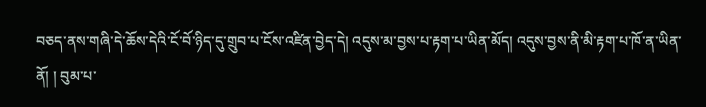བཅད་ནས་གཞི་དེ་ཆོས་དེའི་ངོ་བོ་ཉིད་དུ་གྲུབ་པ་ངོས་འཛིན་བྱེད་དེ། འདུས་མ་བྱས་པ་རྟག་པ་ཡིན་མོད། འདུས་བྱས་ནི་མི་རྟག་པ་ཁོ་ན་ཡིན་ནོ། ། བུམ་པ་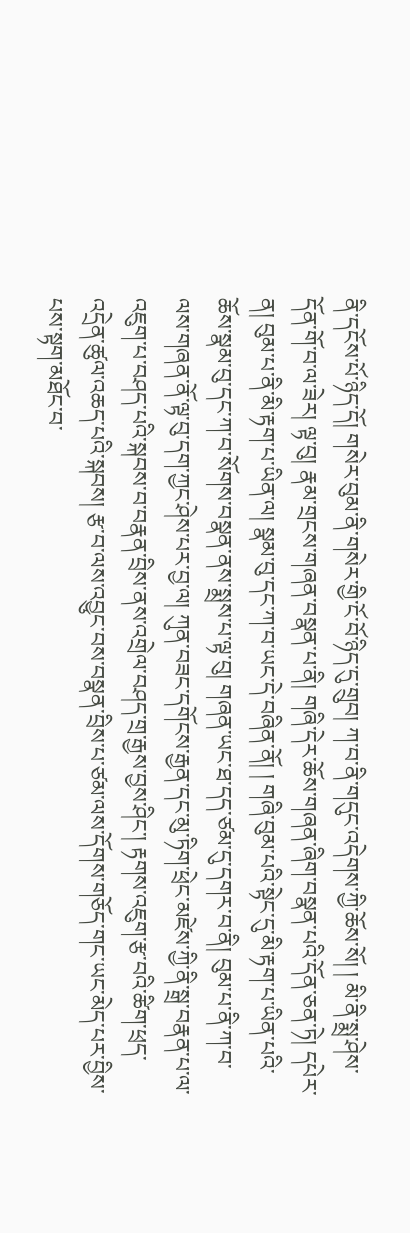ནི་དངོས་པོ་ཉིད་དོ། གསེར་བུམ་ནི་གསེར་གྱི་ངོ་བོ་ཉིད་དུ་གྲུབ། ཀ་བ་ནི་གདུང་འདེགས་ཀྱི་ཆོས་སོ། ། མི་ནི་སྨྲ་ཤེས་དོན་གོ་བ་ལ་ཟེར། ལྟ་བུ། རྣམ་གྲངས་གཞན་བསྣན་པ་ནི། གཞི་དེར་ཆོས་གཞན་ཞིག་བསྣན་པའི་དོན་ཅན་ཏེ། དཔེར་ན། བུམ་པ་ནི་མི་རྟག་པ་ཡིན་ལ། སྣམ་བུ་དང་ཀ་བ་ཡང་དེ་བཞིན་ནོ། ། གཞི་བུམ་པའི་སྟེང་དུ་མི་རྟག་པ་ཡིན་པའི་ཆོས་སྣམ་བུ་དང་ཀ་བ་སོགས་བསྣན་ནས་སྨྲས་པ་ལྟ་བུ། གཞན་ཡང་ཐ་དད་ཙམ་དུ་དགར་བ་ནི། བུམ་པ་ནི་ཀ་བ་ལས་གཞན་ནོ་ལྟ་བུ་དག་ཀྱང་ཤེས་པར་བྱ་ལ། ཀུན་བཟང་དགོངས་རྒྱན་དང་མུ་ཏིག་ཕྲེང་མཛེས་ཀྱི་ནི་སྒྲ་བརྣན་པ་ལ་འཇུག་པ་བཤད་པའི་སྐབས་བ་བརྣན་བྲིས་ནས་འགྲེལ་བཤད་གྲ་རྒྱས་བྱས་ཤིང་། རྟགས་འཇུག་རྩ་བའི་ཚིག་ཕྲད་འདྲེན་ཚུལ་འཆད་པའི་སྐབས། རྩ་བ་ལས་འབྱུང་བས་བསྣན་བྲིས་པ་ཙམ་ལས་དོགས་གཅོད་གང་ཡང་མེད་པར་བྱིས་པས་སྟག་མཐོང་བ་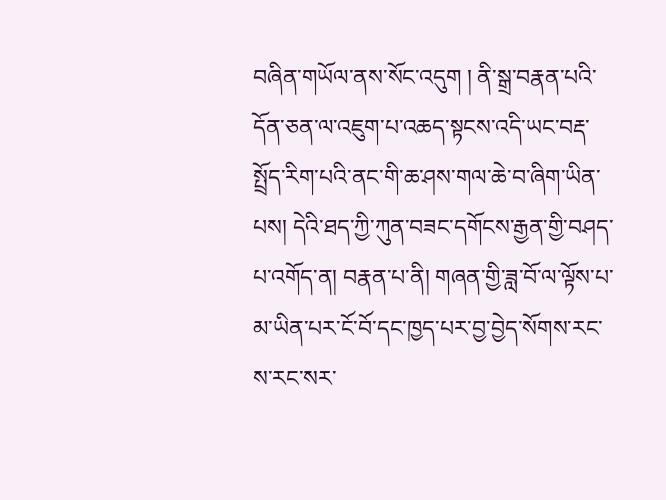བཞིན་གཡོལ་ནས་སོང་འདུག ། ནི་སྒྲ་བརྣན་པའི་དོན་ཅན་ལ་འཇུག་པ་འཆད་སྟངས་འདི་ཡང་བརྡ་སྤྲོད་རིག་པའི་ནང་གི་ཆ་ཤས་གལ་ཆེ་བ་ཞིག་ཡིན་པས། དེའི་ཐད་ཀྱི་ཀུན་བཟང་དགོངས་རྒྱན་གྱི་བཤད་པ་འགོད་ན། བརྣན་པ་ནི། གཞན་གྱི་ཟླ་བོ་ལ་ལྟོས་པ་མ་ཡིན་པར་ངོ་བོ་དང་ཁྱད་པར་བྱ་བྱེད་སོགས་རང་ས་རང་སར་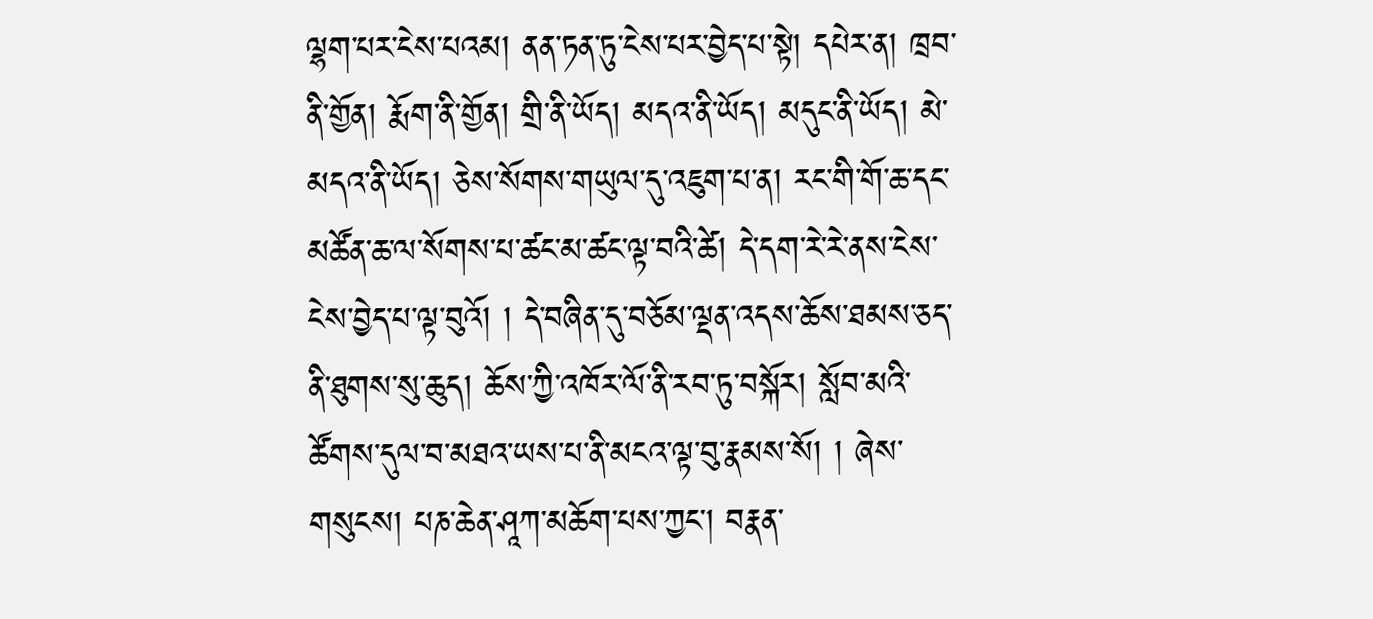ལྷག་པར་ངེས་པའམ། ནན་ཏན་ཏུ་ངེས་པར་བྱེད་པ་སྟེ། དཔེར་ན། ཁྲབ་ནི་གྱོན། རྨོག་ནི་གྱོན། གྲི་ནི་ཡོད། མདའ་ནི་ཡོད། མདུང་ནི་ཡོད། མེ་མདའ་ནི་ཡོད། ཅེས་སོགས་གཡུལ་དུ་འཇུག་པ་ན། རང་གི་གོ་ཆ་དང་མཚོན་ཆ་ལ་སོགས་པ་ཚང་མ་ཚང་ལྟ་བའི་ཚེ། དེ་དག་རེ་རེ་ནས་ངེས་ངེས་བྱེད་པ་ལྟ་བུའོ། ། དེ་བཞིན་དུ་བཅོམ་ལྡན་འདས་ཆོས་ཐམས་ཅད་ནི་ཐུགས་སུ་ཆུད། ཆོས་ཀྱི་འཁོར་ལོ་ནི་རབ་ཏུ་བསྐོར། སློབ་མའི་ཚོགས་དུལ་བ་མཐའ་ཡས་པ་ནི་མངའ་ལྟ་བུ་རྣམས་སོ། ། ཞེས་གསུངས། པཎ་ཆེན་ཤཱཀ་མཆོག་པས་ཀྱང་། བརྣན་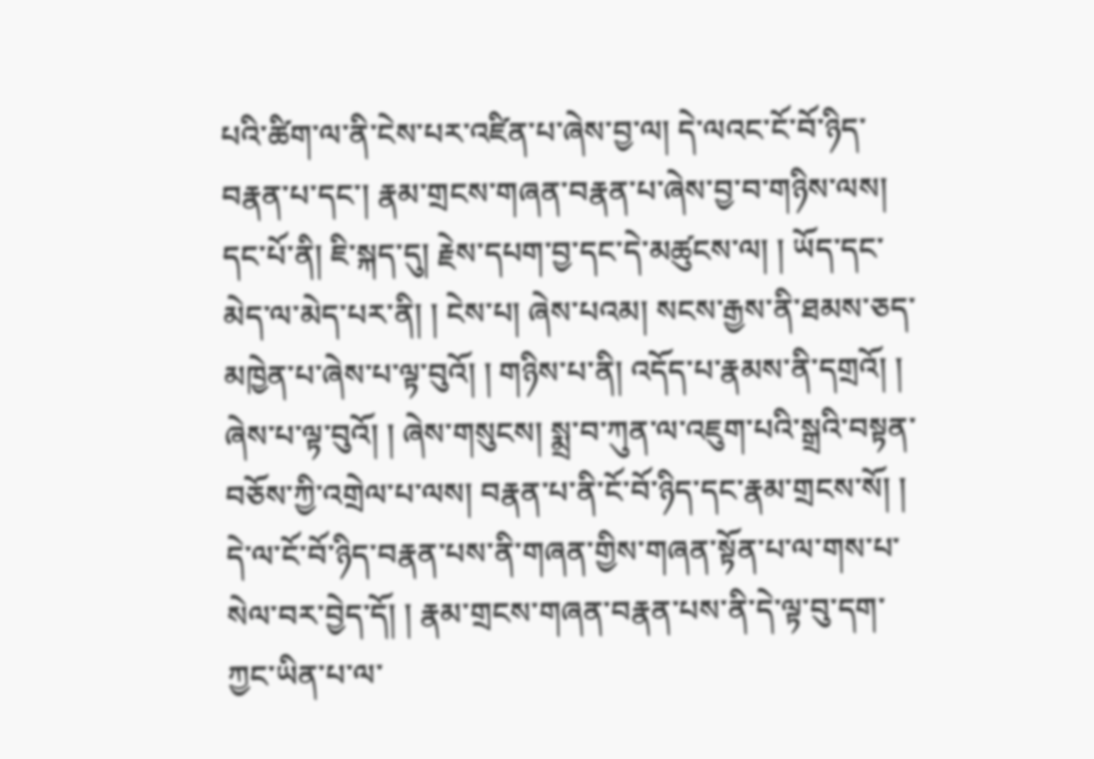པའི་ཚིག་ལ་ནི་ངེས་པར་འཛིན་པ་ཞེས་བྱ་ལ། དེ་ལའང་ངོ་བོ་ཉིད་བརྣན་པ་དང་། རྣམ་གྲངས་གཞན་བརྣན་པ་ཞེས་བྱ་བ་གཉིས་ལས། དང་པོ་ནི། ཇི་སྐད་དུ། རྗེས་དཔག་བྱ་དང་དེ་མཚུངས་ལ། ། ཡོད་དང་མེད་ལ་མེད་པར་ནི། ། ངེས་པ། ཞེས་པའམ། སངས་རྒྱས་ནི་ཐམས་ཅད་མཁྱེན་པ་ཞེས་པ་ལྟ་བུའོ། ། གཉིས་པ་ནི། འདོད་པ་རྣམས་ནི་དགྲའོ། ། ཞེས་པ་ལྟ་བུའོ། ། ཞེས་གསུངས། སྨྲ་བ་ཀུན་ལ་འཇུག་པའི་སྒྲའི་བསྟན་བཅོས་ཀྱི་འགྲེལ་པ་ལས། བརྣན་པ་ནི་ངོ་བོ་ཉིད་དང་རྣམ་གྲངས་སོ། ། དེ་ལ་ངོ་བོ་ཉིད་བརྣན་པས་ནི་གཞན་གྱིས་གཞན་སྟོན་པ་ལ་གས་པ་སེལ་བར་བྱེད་དོ། ། རྣམ་གྲངས་གཞན་བརྣན་པས་ནི་དེ་ལྟ་བུ་དག་ཀྱང་ཡིན་པ་ལ་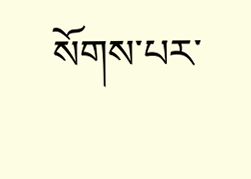སོགས་པར་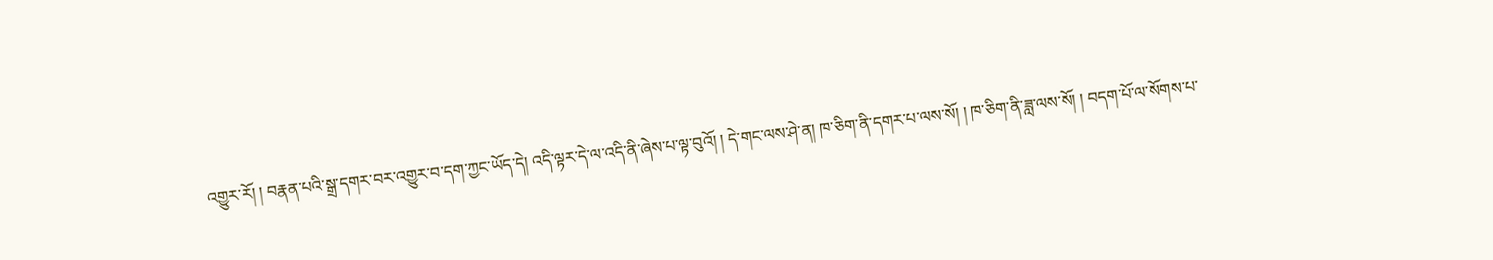འགྱུར་རོ། ། བརྣན་པའི་སྒྲ་དགར་བར་འགྱུར་བ་དག་ཀྱང་ཡོད་དེ། འདི་ལྟར་དེ་ལ་འདི་ནི་ཞེས་པ་ལྟ་བུའོ། ། དེ་གང་ལས་ཤེ་ན། ཁ་ཅིག་ནི་དགར་པ་ལས་སོ། ། ཁ་ཅིག་ནི་ཟླ་ལས་སོ། ། བདག་པོ་ལ་སོགས་པ་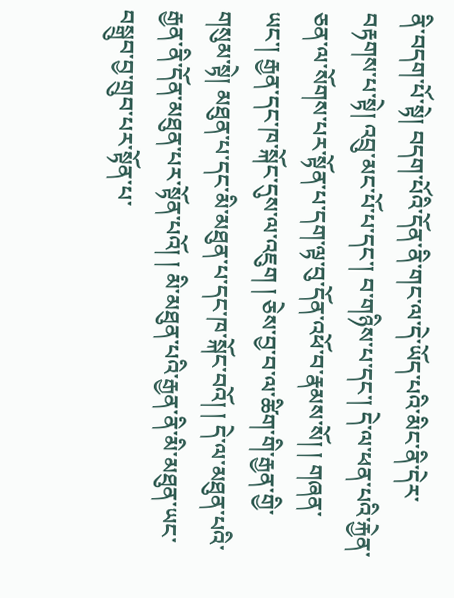ནི་བདག་པོ་སྟེ། བདག་པོའི་དོན་ནི་གང་ལ་དེ་ཡོད་པའི་མིང་ནི་དེར་བརྟགས་པ་སྟེ། འབྲུ་མང་པོ་པ་དང་། བ་གཉིས་པ་དང་། དེ་ལ་ཕན་པའི་རྐྱེན་ཅན་ལ་སོགས་པར་སྟོན་པ་དག་ལྟ་བུ་དོན་འཕོ་བ་རྣམས་སོ། ། གཞན་ཡང་། རྒྱན་དང་ཁ་སྐོང་དུས་ལ་འཇུག ། ཅེས་བྱ་བ་ལ་ཚིག་གི་རྒྱན་གྱི་གསུམ་སྟེ། མཐུན་པ་དང་མི་མཐུན་པ་དང་ཁ་སྐོང་བའོ། ། དེ་ལ་མཐུན་པའི་རྒྱན་ནི་དོན་མཐུན་པར་སྟོན་པའོ། ། མི་མཐུན་པའི་རྒྱན་ནི་མི་མཐུན་ཡང་བསྒྲུབ་བྱ་གྲུབ་པར་སྟོན་པ་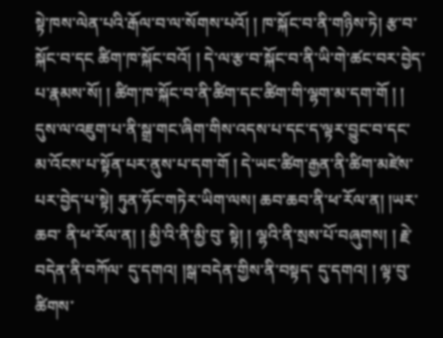སྟེ་ཁས་ལེན་པའི་རྒོལ་བ་ལ་སོགས་པའོ། ། ཁ་སྐོང་བ་ནི་གཉིས་ཏེ། རྩ་བ་སྐོང་བ་དང ཚིག་ཁ་སྐོང་བའོ། ། དེ་ལ་རྩ་བ་སྐོང་བ་ནི་ཡི་གེ་ཚང་བར་བྱེད་པ་རྣམས་སོ། ། ཚིག་ཁ་སྐོང་བ་ནི་ཚིག་དང་ཚིག་གི་ལྷག་མ་དག་གོ ། ། དུས་ལ་འཇུག་པ་ནི་སྒྲ་གང་ཞིག་གིས་འདས་པ་དང་ད་ལྟར་བྱུང་བ་དང་མ་འོངས་པ་སྟོན་པར་ནུས་པ་དག་གོ ། དེ་ཡང་ཚིག་རྒྱན་ནི་ཚིག་མཛེས་པར་བྱེད་པ་སྟེ། ཏུན་ཧོང་གཏེར་ཡིག་ལས། ཆབ་ཆབ་ནི་ཕ་རོལ་ན། །ཡར་ཆབ་ ནི་ཕ་རོལ་ན། ། མྱི་འི་ནི་མྱི་བུ་ སྟེ། ། ལྷའི་ནི་སྲས་པོ་བཞུགས། ། རྗེ་བདེན་ནི་བཀོལ་ དུ་དགའ། །སྒ་བདེན་གྱིས་ནི་བསྟད་ དུ་དགའ། ། ལྟ་བུ་ཚིགས་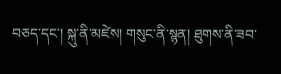བཅད་དང་། སྐུ་ནི་མཛེས། གསུང་ནི་སྙན། ཐུགས་ནི་ཟབ་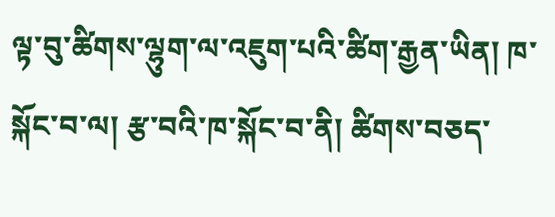ལྟ་བུ་ཚིགས་ལྷུག་ལ་འཇུག་པའི་ཚིག་རྒྱན་ཡིན། ཁ་སྐོང་བ་ལ། རྩ་བའི་ཁ་སྐོང་བ་ནི། ཚིགས་བཅད་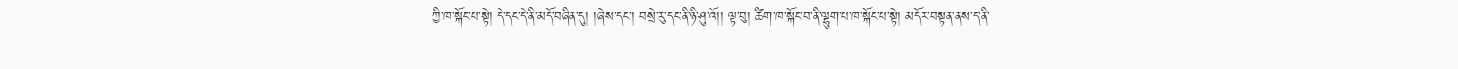ཀྱི་ཁ་སྐོང་པ་སྟེ། དེ་དང་དེ་ནི་མདོ་བཞིན་དུ། །ཞེས་དང་། བསྲེ་རུ་དང་ནི་ཉི་ཤུ་འོ།། ལྟ་བུ། ཚིག་ཁ་སྐོང་བ་ནི་ལྷུག་པ་ཁ་སྐོང་པ་སྟེ། མདོར་བསྟན་ནས་ད་ནི་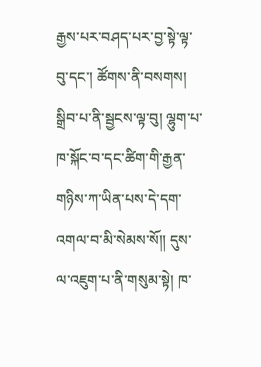རྒྱས་པར་བཤད་པར་བྱ་སྟེ་ལྟ་བུ་དང་། ཚོགས་ནི་བསགས། སྒྲིབ་པ་ནི་སྦྱངས་ལྟ་བུ། ལྷུག་པ་ཁ་སྐོང་བ་དང་ཚིག་གི་རྒྱན་གཉིས་ཀ་ཡིན་པས་དེ་དག་འགལ་བ་མི་སེམས་སོ༎ དུས་ལ་འཇུག་པ་ནི་གསུམ་སྟེ། ཁ་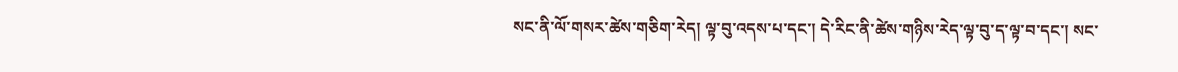སང་ནི་ལོ་གསར་ཚེས་གཅིག་རེད། ལྟ་བུ་འདས་པ་དང་། དེ་རིང་ནི་ཚེས་གཉིས་རེད་ལྟ་བུ་ད་ལྟ་བ་དང་། སང་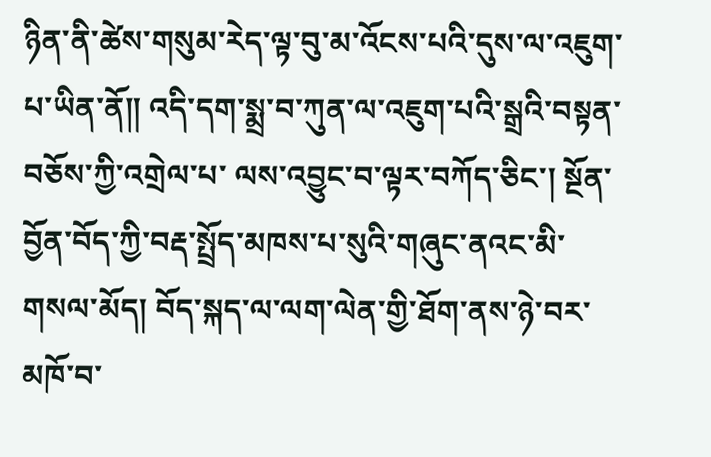ཉིན་ནི་ཚེས་གསུམ་རེད་ལྟ་བུ་མ་འོངས་པའི་དུས་ལ་འཇུག་པ་ཡིན་ནོ༎ འདི་དག་སྨྲ་བ་ཀུན་ལ་འཇུག་པའི་སྒྲའི་བསྟན་བཅོས་ཀྱི་འགྲེལ་པ་ ལས་འབྱུང་བ་ལྟར་བཀོད་ཅིང་། སྔོན་བྱོན་བོད་ཀྱི་བརྡ་སྤྲོད་མཁས་པ་སུའི་གཞུང་ནའང་མི་གསལ་མོད། བོད་སྐད་ལ་ལག་ལེན་གྱི་ཐོག་ནས་ཉེ་བར་མཁོ་བ་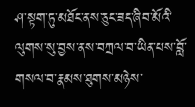ཤ་སྟག་ཏུ་མཐོང་ནས་ཅུང་ཟད་ཞིབ་མོའི་ལུགས་སུ་བྱས་ནས་བཀྲལ་བ་ཡིན་པས་བློ་གསལ་བ་རྣམས་ཐུགས་མཉེས་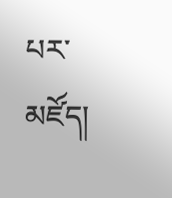པར་མཛོད།